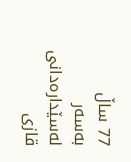77 ساڵ به‌سه‌ر له‌سێداره‌دانی قازی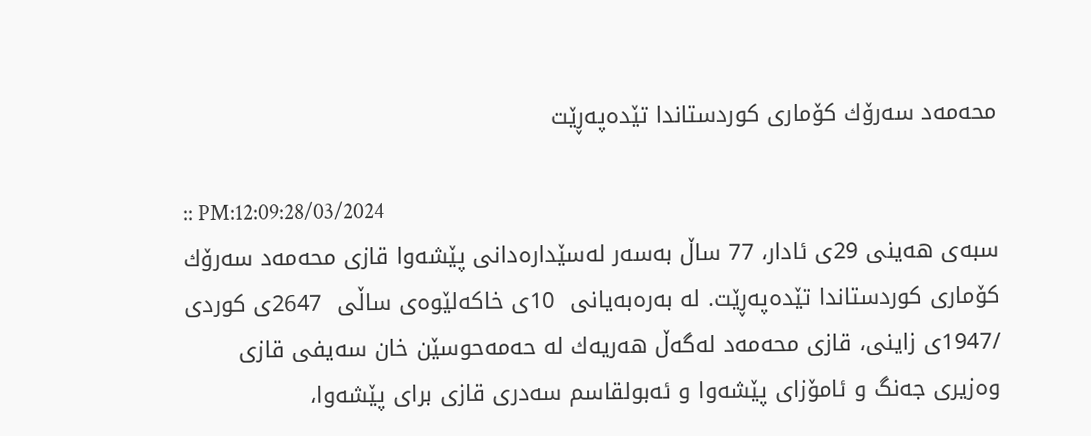محه‌مه‌د سه‌رۆك كۆماری كوردستاندا تێده‌په‌ڕێت

:: PM:12:09:28/03/2024
سبه‌ی هه‌ینی 29ی ئادار، 77 ساڵ به‌سه‌ر له‌سێداره‌دانی پێشه‌وا قازی محه‌مه‌د سه‌رۆك كۆماری كوردستاندا تێده‌په‌ڕێت. له‌ به‌ره‌به‌یانی‌ ‌ 10ی‌ خاكه‌لێوه‌ی‌ ساڵی‌ ‌ 2647ی‌ كوردی /1947ی زاینی، قازی محه‌مه‌د له‌گه‌ڵ هه‌ریه‌ك له‌‌ حه‌مه‌حوسێن خان‌ سه‌یفی‌ قازی وه‌زیری جه‌نگ و ‌ئامۆزای‌ پێشه‌وا ‌و ئه‌بولقاسم‌ سه‌دری‌ قازی برای‌ پێشه‌وا،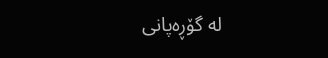له‌ گۆڕه‌پانی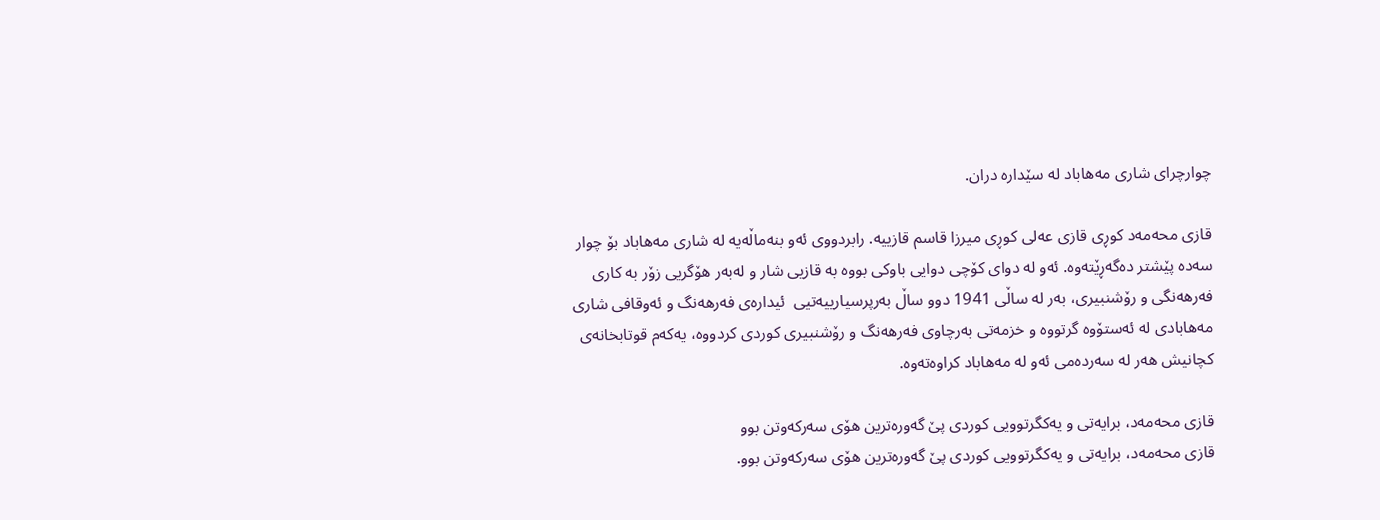چوارچرای شاری مه‌هاباد له‌ سێداره‌ دران.

قازی‌ محه‌مه‌د كوڕی‌ قازی‌ عه‌لی‌ كوڕی‌ میرزا قاسم قازییه‌. رابردووی‌ ئه‌و بنه‌ماڵه‌یه‌ له‌ شاری‌ مه‌هاباد بۆ چوار سه‌ده‌ پێشتر ده‌گه‌ڕێته‌وه‌. ئه‌و له‌ دوای كۆچی دوایی باوكی بووه‌ به‌ قازیی‌ شار و له‌به‌ر هۆگریی‌‌ زۆر‌ به‌ كاری‌ فه‌رهه‌نگی و رۆشنبیری، به‌ر له‌ ساڵی 1941 دوو ساڵ‌ به‌رپرسیارییه‌تیی  ئیداره‌ی‌ فه‌رهه‌نگ ‌و ئه‌وقافی‌ شاری‌ مه‌هابادی‌ له‌ ئه‌ستۆوه‌ گرتووه ‌‌و خزمه‌تی‌ به‌رچاوی‌ فه‌رهه‌نگ و رۆشنبیری كوردی كردووه‌، یه‌كه‌م قوتابخانه‌ی كچانیش هه‌ر له‌ سه‌رده‌می ئه‌و له‌ مه‌هاباد كراوه‌ته‌وه‌.

قازی‌ محه‌مه‌د، برایه‌تی ‌‌و یه‌كگرتوویی‌ كوردی‌ پێ‌ گه‌وره‌ترین هۆی‌ سه‌ركه‌وتن بوو
قازی‌ محه‌مه‌د، برایه‌تی ‌‌و یه‌كگرتوویی‌ كوردی‌ پێ‌ گه‌وره‌ترین هۆی‌ سه‌ركه‌وتن بوو.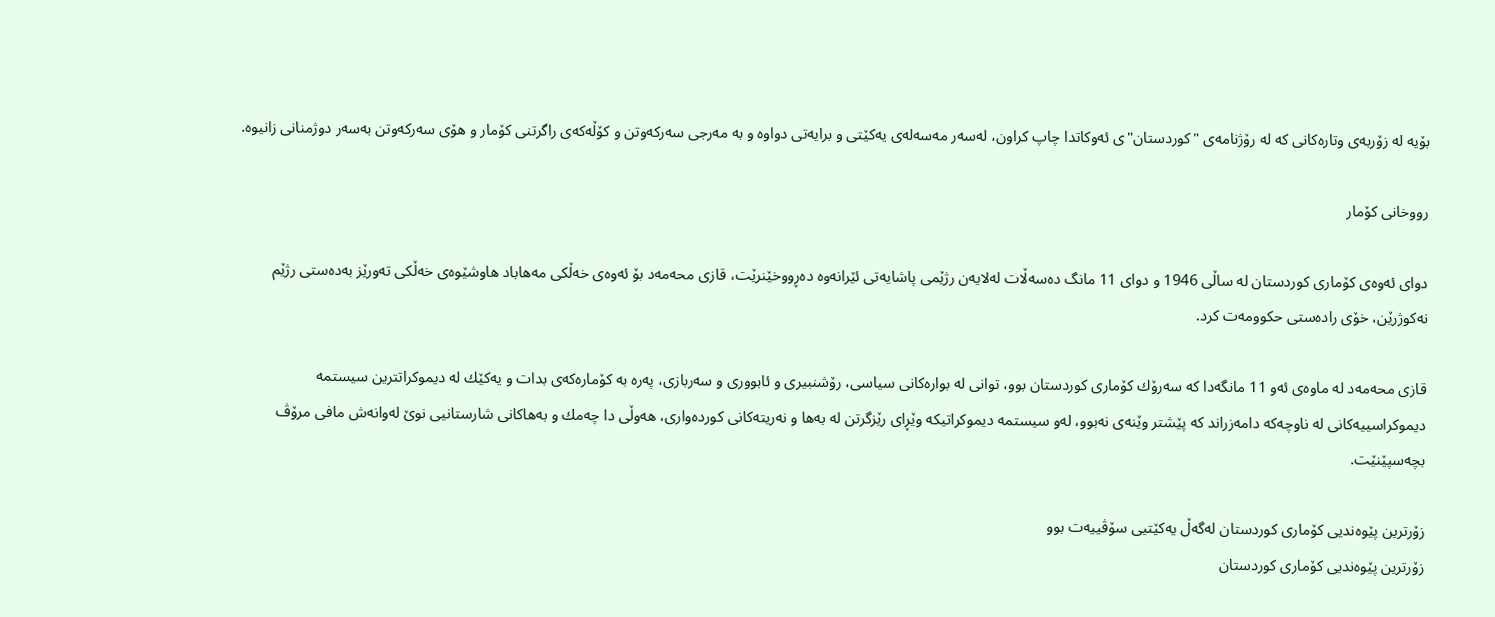بۆیه‌ له‌ زۆربه‌ی‌ وتاره‌كانی‌ كه‌ له‌ رۆژنامه‌ی‌ "كوردستان"ی‌ ئه‌وكاتدا چاپ كراون، له‌سه‌ر مه‌سه‌له‌ی‌ یه‌كێتی‌‌ و برایه‌تی‌ دواوه ‌‌و به‌ مه‌رجی‌ سه‌ركه‌وتن ‌و كۆڵه‌كه‌ی‌ راگرتنی‌ كۆمار‌ و هۆی‌ سه‌ركه‌وتن به‌سه‌ر دوژمنانی‌ زانیوه‌.

رووخانی كۆمار

دوای ئه‌وه‌ی كۆماری كوردستان له‌ ساڵی 1946 و دوای 11 مانگ ده‌سه‌ڵات له‌لایه‌ن رژێمی پاشایه‌تی ئێرانه‌وه‌ ده‌ڕووخێنرێت، قازی محه‌مه‌د بۆ ئه‌وه‌ی خه‌ڵكی مه‌هاباد هاوشێوه‌ی خه‌ڵكی ته‌ورێز به‌ده‌ستی رژێم نه‌كوژرێن، خۆی راده‌ستی حكوومه‌ت كرد.

قازی محه‌مه‌د له‌ ماوه‌ی ئه‌و 11 مانگه‌دا كه‌ سه‌رۆك كۆماری كوردستان بوو، توانی له‌ بواره‌كانی سیاسی، رۆشنبیری و ئابووری و سه‌ربازی، په‌ره‌ به‌ كۆماره‌كه‌ی بدات و یه‌كێك له‌ دیموكراتترین سیستمه‌ دیموكراسییه‌كانی له‌ ناوچه‌كه‌ دامه‌زراند كه‌ پێشتر وێنه‌ی نه‌بوو، له‌و سیستمه‌ دیموكراتیكه‌ وێڕای رێزگرتن له‌ به‌ها و نه‌ریته‌كانی كورده‌واری، هه‌وڵی دا چه‌مك و به‌هاكانی شارستانیی نوێ له‌وانه‌ش مافی مرۆڤ بچه‌سپێنێت.

زۆرترین پێوه‌ندیی كۆماری كوردستان له‌گه‌ڵ یه‌كێتیی سۆڤییه‌ت بوو
زۆرترین پێوه‌ندیی كۆماری كوردستان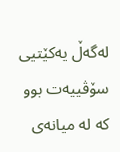له‌گه‌ڵ یه‌كێتیی سۆڤییه‌ت بوو كه‌ له‌ میانه‌ی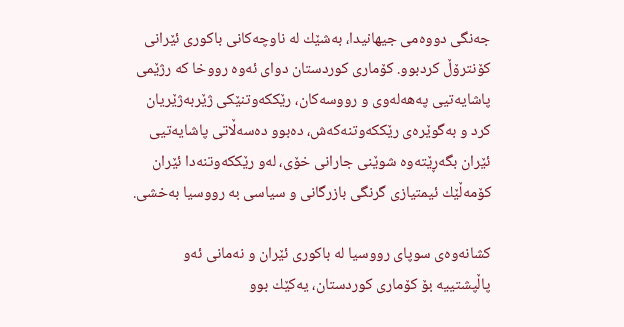جه‌نگی دووه‌می جیهانیدا، به‌شێك له‌ ناوچه‌كانی باكوری ئێرانی كۆنترۆڵ كردبوو. كۆماری كوردستان دوای ئه‌وه‌ رووخا كه‌ رژێمی پاشایه‌تیی په‌هه‌له‌وی و رووسه‌كان، رێككه‌وتنێكی ژێربه‌ژێریان كرد و به‌گوێره‌ی رێككه‌وتنه‌كه‌ش، ده‌بوو ده‌سه‌ڵاتی پاشایه‌تیی ئێران بگه‌ڕێته‌وه‌ شوێنی جارانی خۆی، له‌و رێككه‌وتنه‌دا ئێران كۆمه‌ڵێك ئیمتیازی گرنگی بازرگانی و سیاسی به‌ رووسیا به‌خشی.

كشانه‌وه‌ی سوپای رووسیا له‌ باكوری ئێران و نه‌مانی ئه‌و پاڵپشتییه‌ بۆ كۆماری كوردستان، یه‌كێك بوو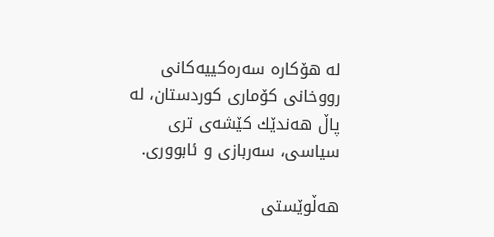له‌ هۆكاره‌ سه‌ره‌كییه‌كانی رووخانی كۆماری كوردستان، له‌ پاڵ هه‌ندێك كێشه‌ی تری سیاسی، سه‌ربازی و ئابووری.

هه‌ڵوێستی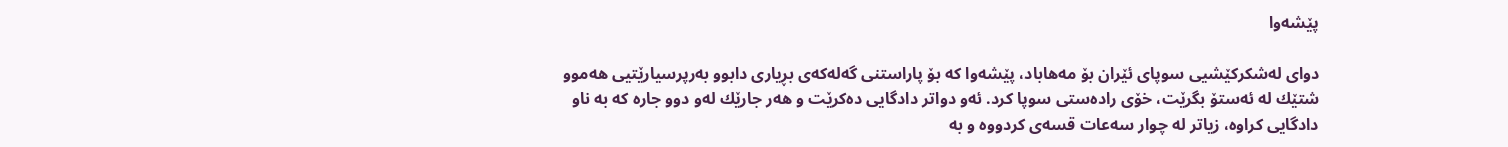پێشه‌وا

دوای له‌شكركێشیی سوپای ئێران بۆ مه‌هاباد، پێشه‌وا كه‌ بۆ پاراستنی گه‌له‌كه‌ی بڕیاری دابوو به‌رپرسیارێتیی هه‌موو شتێك له‌ ئه‌ستۆ بگرێت، خۆی راده‌ستی سوپا كرد. ئه‌و دواتر دادگایی ده‌كرێت و هه‌ر جارێك له‌و دوو جاره‌ كه‌ به‌ ناو دادگایی‌ كراوه‌، زیاتر له‌ چوار سه‌عات قسه‌ی‌ كردووه‌ ‌و به‌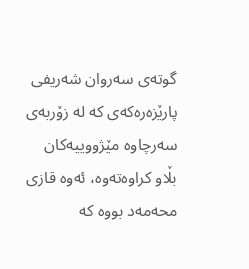گوته‌ی‌ سه‌روان شه‌ریفی‌ پارێزه‌ره‌كه‌ی كه‌ له‌ زۆربه‌ی سه‌رچاوه‌ مێژووییه‌كان بڵاو كراوه‌ته‌وه‌،‌ ئه‌وه‌ قازی‌ محه‌مه‌د بووه‌ كه‌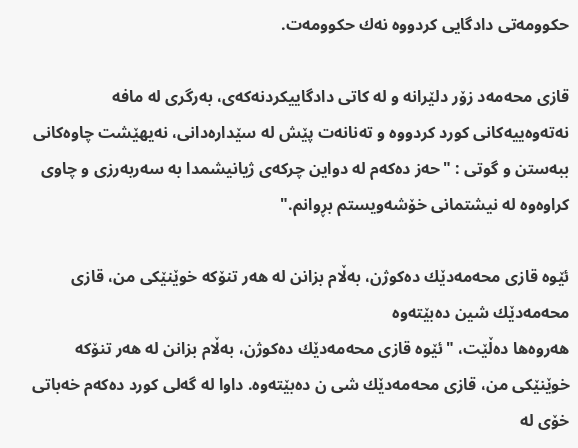حكوومه‌تی‌ دادگایی كردووه نه‌ك حكوومه‌ت.

قازی محه‌مه‌د زۆر دلێرانه‌ و له‌ كاتی دادگاییكردنه‌كه‌ی، به‌رگری له‌ مافه‌ نه‌ته‌وه‌ییه‌كانی كورد كردووه‌ و ته‌نانه‌ت پێش له‌ سێداره‌دانی، نه‌یهێشت چاوه‌كانی ببه‌ستن و گوتی : "حه‌ز ده‌كه‌م له‌ دواین چركه‌ی‌ ژیانیشمدا به‌ سه‌ربه‌رزی ‌‌و چاوی‌ كراوه‌وه‌ له‌ نیشتمانی‌ خۆشه‌ویستم بڕوانم."

ئێوه‌ قازی‌ محه‌مه‌دێك ده‌كوژن، به‌ڵام بزانن له‌ هه‌ر تنۆكه‌ خوێنێكی‌ من، قازی‌ محه‌مه‌دێك شین ده‌بێته‌وه‌
هه‌روه‌ها ده‌ڵێت، "ئێوه‌ قازی‌ محه‌مه‌دێك ده‌كوژن، به‌ڵام بزانن له‌ هه‌ر تنۆكه‌ خوێنێكی‌ من، قازی‌ محه‌مه‌دێك شی ن ده‌بێته‌وه‌. داوا له‌ گه‌لی‌ كورد ده‌كه‌م خه‌باتی‌ خۆی‌ له‌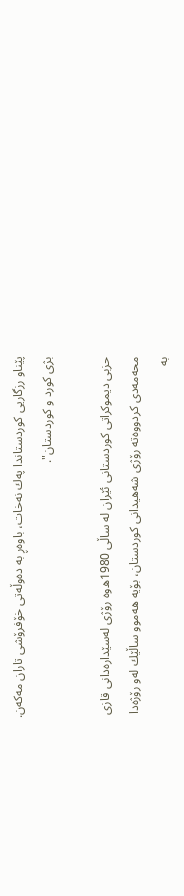پێناو رزگاریی‌ كوردستاندا په‌ك نه‌خات، باوه‌ڕ به‌ ده‌وڵه‌تی‌ خۆفرۆشی‌ تاران مه‌كه‌ن. بژی‌ كورد‌ و كوردستان".

حزبی‌ دیموكراتی كوردستانی ئێران له‌ ساڵی 1980ه‌وه‌ رۆژی له‌سێداره‌دانی قازی محه‌مه‌دی كردووه‌ته‌ رۆژی شه‌هیدانی كوردستان، بۆیه‌ هه‌موو ساڵێك له‌و رۆژه‌دا به‌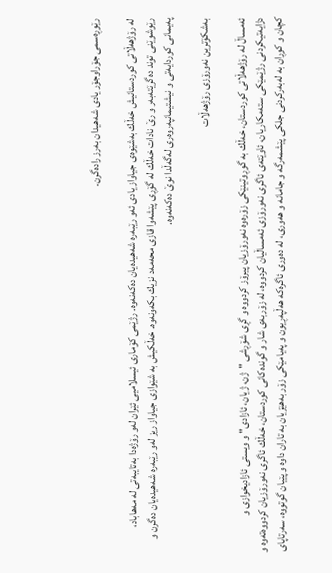رێوڕه‌سمی جۆراوجۆر یادی شه‌هیدان به‌رز راده‌گرن.

له‌ رۆژهه‌ڵاتی كوردستانیش خه‌ڵك به‌شێوه‌ی جیاواز یادی ئه‌و رێبه‌ره‌ شه‌هیده‌یان ده‌كه‌نه‌وه‌. رژێمی كۆماری ئیسلامیی ئێران له‌و رۆژه‌دا به‌تایبه‌تی له‌ مه‌هاباد، رێوشوێنی توند ده‌گرێته‌به‌ر و رێ نادات خه‌ڵك له‌ گۆڕی پێشه‌وا قازی محه‌مه‌د نزیك بكه‌ونه‌وه‌. خه‌ڵكیش به‌ شێوازی جیاواز ریز له‌و رێبه‌ره‌ شه‌هیده‌یان ده‌گرن و په‌یمانی كوردایه‌تی و نیشتیمانپه‌روه‌ری له‌گه‌ڵدا نوێ ده‌كه‌نه‌وه‌.

به‌شكۆترین نه‌ورۆزی رۆژهه‌ڵات

ئه‌مساڵ له‌ رۆژهه‌ڵاتی كوردستان، خه‌ڵك به‌ گوڕوتینێكی زۆره‌وه‌ نه‌ورۆزیان پیرۆز كردووه‌ و گڕی شۆڕشی "ژن، ژیان، ئازادی" و ویستی ئازادیخوازی و دژایه‌تیكردنی رژێمێكی سته‌مكاریان، ئاوێته‌ی ئاگری نه‌ورۆزی ئه‌مساڵیان كردووه‌، له‌ زۆربه‌ی شار و گونده‌كانی كوردستان، خه‌ڵك ئاگری نه‌ورۆزیان كردووه‌ته‌وه‌ و كچان و كوڕان به‌ له‌به‌ركردنی جلكی پێشمه‌رگه‌ و جامانه‌ و هه‌وری، له‌ ده‌وری ئاگره‌كه‌ هه‌ڵپه‌ڕیون و په‌یامێكی زۆر به‌هێزیان به‌ تاران داوه‌ و پێیان گوتووه‌، سه‌رتاپای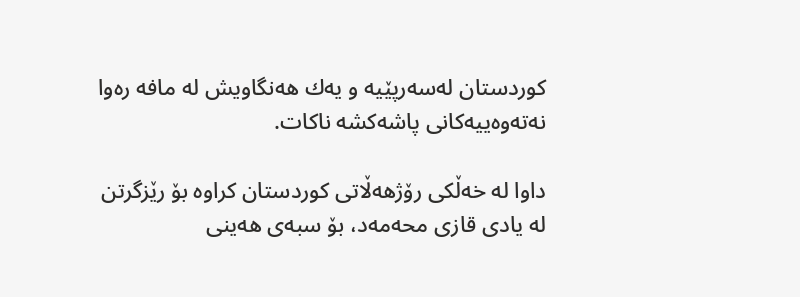كوردستان له‌سه‌رپێیه‌ و یه‌ك هه‌نگاویش له‌ مافه‌ ره‌وا نه‌ته‌وه‌ییه‌كانی پاشه‌كشه‌ ناكات.

داوا له‌ خه‌ڵكی رۆژهه‌ڵاتی كوردستان كراوه‌ بۆ رێزگرتن له‌ یادی قازی محه‌مه‌د، بۆ سبه‌ی هه‌ینی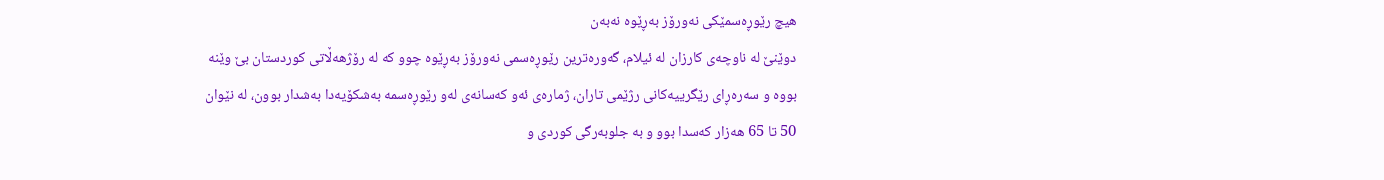هیچ رێوڕه‌سمێكی نه‌ورۆز به‌ڕێوه‌ نه‌به‌ن
دوێنێ له‌ ناوچه‌ی كارزان له‌ ئیلام، گه‌وره‌ترین رێوڕه‌سمی نه‌ورۆز به‌ڕێوه‌ چوو كه‌ له‌ رۆژهه‌ڵاتی كوردستان بێ وێنه‌ بووه‌ و سه‌ره‌ڕای رێگرییه‌كانی رژێمی تاران، ژماره‌ی ئه‌و كه‌سانه‌ی له‌و رێوڕه‌سمه‌ به‌شكۆیه‌دا به‌شدار بوون، له‌ نێوان 50 تا 65 هه‌زار كه‌سدا بوو و به‌ جلوبه‌رگی كوردی و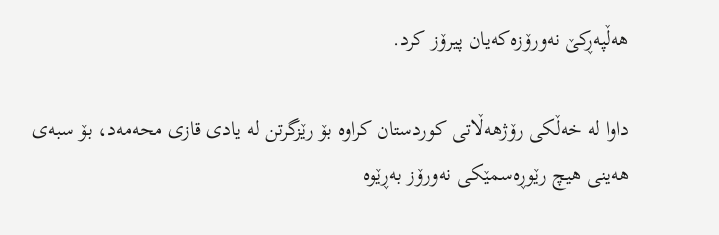هه‌ڵپه‌ڕكێ نه‌ورۆزه‌كه‌یان پیرۆز كرد.

داوا له‌ خه‌ڵكی رۆژهه‌ڵاتی كوردستان كراوه‌ بۆ رێزگرتن له‌ یادی قازی محه‌مه‌د، بۆ سبه‌ی هه‌ینی هیچ رێوڕه‌سمێكی نه‌ورۆز به‌ڕێوه‌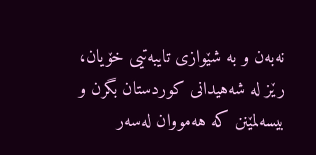نه‌به‌ن و به‌ شێوازی تایبه‌تیی خۆیان، رێز له‌ شه‌هیدانی كوردستان بگرن و بیسه‌لمێنن كه‌ هه‌مووان له‌سه‌ر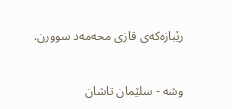رێبازه‌كه‌ی قازی محه‌مه‌د سوورن.


وشە - سلێمان تاشان